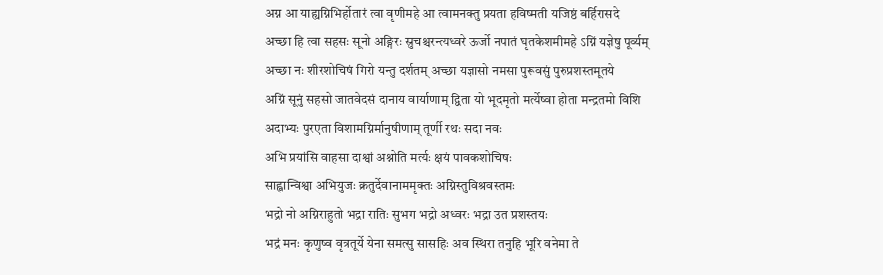अग्न आ याह्यग्निभिर्होतारं त्वा वृणीमहे आ त्वामनक्तु प्रयता हविष्मती यजिष्ठं बर्हिरासदे
अच्छा हि त्वा सहसः सूनो अङ्गिरः स्रुचश्चरन्त्यध्वरे ऊर्जो नपातं घृतकेशमीमहे ऽग्निं यज्ञेषु पूर्व्यम्
अच्छा नः शीरशोचिषं गिरो यन्तु दर्शतम् अच्छा यज्ञासो नमसा पुरूवसुं पुरुप्रशस्तमूतये
अग्निं सूनुं सहसो जातवेदसं दानाय वार्याणाम् द्विता यो भूदमृतो मर्त्येष्वा होता मन्द्रतमो विशि
अदाभ्यः पुरएता विशामग्निर्मानुषीणाम् तूर्णी रथः सदा नवः
अभि प्रयांसि वाहसा दाश्वां अश्नोति मर्त्यः क्षयं पावकशोचिषः
साह्वान्विश्वा अभियुजः क्रतुर्देवानाममृक्तः अग्निस्तुविश्रवस्तमः
भद्रो नो अग्निराहुतो भद्रा रातिः सुभग भद्रो अध्वरः भद्रा उत प्रशस्तयः
भद्रं मनः कृणुष्व वृत्रतूर्ये येना समत्सु सासहिः अव स्थिरा तनुहि भूरि वनेमा ते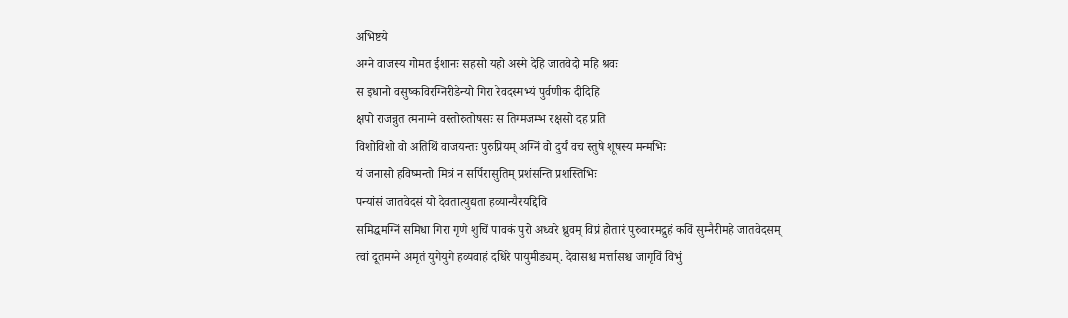अभिष्टये
अग्ने वाजस्य गोमत ईशानः सहसो यहो अस्मे देहि जातवेदो महि श्रवः
स इधानो वसुष्कविरग्निरीडेन्यो गिरा रेवदस्मभ्यं पुर्वणीक दीदिहि
क्षपो राजन्नुत त्मनाग्ने वस्तोरुतोषसः स तिग्मजम्भ रक्षसो दह प्रति
विशोविशो वो अतिथिं वाजयन्तः पुरुप्रियम् अग्निं वो दुर्यं वच स्तुषे शूषस्य मन्मभिः
यं जनासो हविष्मन्तो मित्रं न सर्पिरासुतिम् प्रशंसन्ति प्रशस्तिभिः
पन्यांसं जातवेदसं यो देवतात्युद्यता हव्यान्यैरयद्दिवि
समिद्धमग्निं समिधा गिरा गृणे शुचिं पावकं पुरो अध्वरे ध्रुवम् विप्रं होतारं पुरुवारमद्रुहं कविं सुम्नैरीमहे जातवेदसम्
त्वां दूतमग्ने अमृतं युगेयुगे हव्यवाहं दधिरे पायुमीड्यम्. देवासश्च मर्त्तासश्च जागृविं विभुं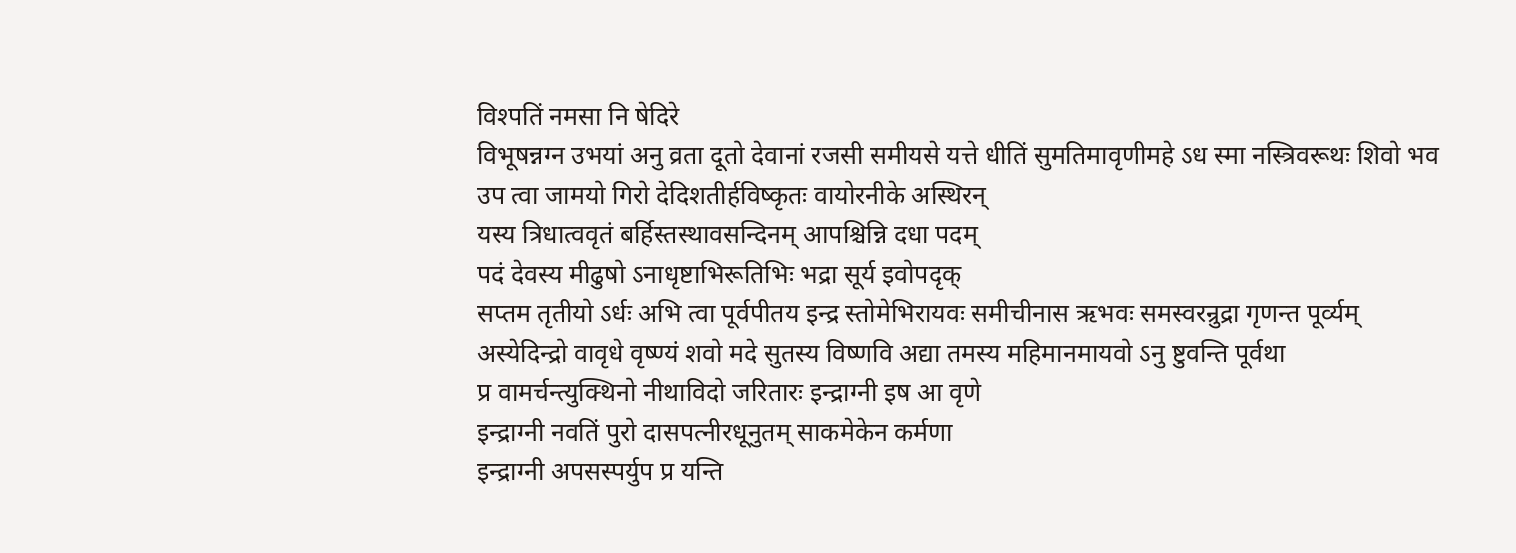विश्पतिं नमसा नि षेदिरे
विभूषन्नग्न उभयां अनु व्रता दूतो देवानां रजसी समीयसे यत्ते धीतिं सुमतिमावृणीमहे ऽध स्मा नस्त्रिवरूथः शिवो भव
उप त्वा जामयो गिरो देदिशतीर्हविष्कृतः वायोरनीके अस्थिरन्
यस्य त्रिधात्ववृतं बर्हिस्तस्थावसन्दिनम् आपश्चिन्नि दधा पदम्
पदं देवस्य मीढुषो ऽनाधृष्टाभिरूतिभिः भद्रा सूर्य इवोपदृक्
सप्तम तृतीयो ऽर्धः अभि त्वा पूर्वपीतय इन्द्र स्तोमेभिरायवः समीचीनास ऋभवः समस्वरन्रुद्रा गृणन्त पूर्व्यम्
अस्येदिन्द्रो वावृधे वृष्ण्यं शवो मदे सुतस्य विष्णवि अद्या तमस्य महिमानमायवो ऽनु ष्टुवन्ति पूर्वथा
प्र वामर्चन्त्युक्थिनो नीथाविदो जरितारः इन्द्राग्नी इष आ वृणे
इन्द्राग्नी नवतिं पुरो दासपत्नीरधूनुतम् साकमेकेन कर्मणा
इन्द्राग्नी अपसस्पर्युप प्र यन्ति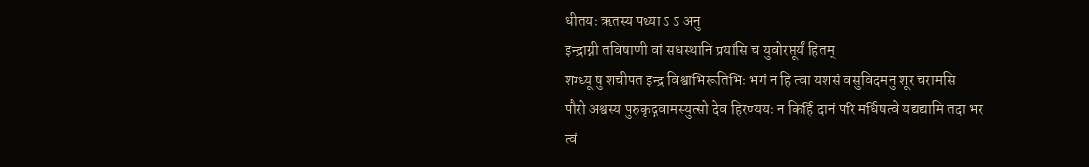धीतयः ऋतस्य पथ्या ऽ ऽ अनु
इन्द्राग्नी तविषाणी वां सधस्थानि प्रयांसि च युवोरप्तूर्यं हितम्
शग्ध्यू षु शचीपत इन्द्र विश्वाभिरूतिभिः भगं न हि त्वा यशसं वसुविदमनु शूर चरामसि
पौरो अश्वस्य पुरुकृद्गवामस्युत्सो देव हिरण्ययः न किर्हि दानं परि मर्धिषत्वे यद्यद्यामि तदा भर
त्वं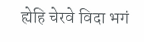ह्येहि चेरवे विदा भगं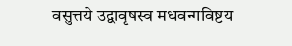वसुत्तये उद्वावृषस्व मधवन्गविष्टय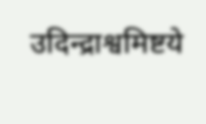उदिन्द्राश्वमिष्टये